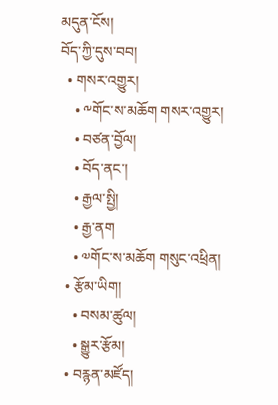མདུན་ངོས།
བོད་ཀྱི་དུས་བབ།
  • གསར་འགྱུར།
    • ༸གོང་ས་མཆོག གསར་འགྱུར།
    • བཙན་བྱོལ།
    • བོད་ནང་།
    • རྒྱལ་སྤྱི།
    • རྒྱ་ནག
    • ༧གོང་ས་མཆོག གསུང་འཕྲིན།
  • རྩོམ་ཡིག།
    • བསམ་ཚུལ།
    • སྒྱུར་རྩོམ།
  • བརྙན་མཛོད།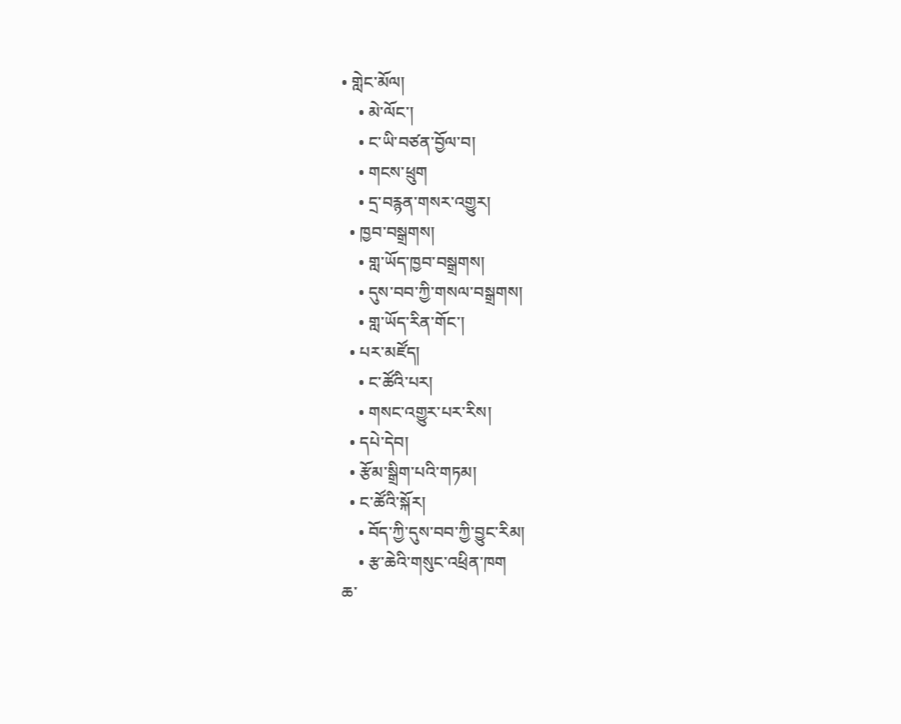• གླེང་མོལ།
    • མེ་ལོང་།
    • ང་ཡི་བཙན་བྱོལ་བ།
    • གངས་ཕྲུག
    • དྲ་བརྙན་གསར་འགྱུར།
  • ཁྱབ་བསྒྲགས།
    • གླ་ཡོད་ཁྱབ་བསྒྲགས།
    • དུས་བབ་ཀྱི་གསལ་བསྒྲགས།
    • གླ་ཡོད་རིན་གོང་།
  • པར་མཛོད།
    • ང་ཚོའི་པར།
    • གསང་འགྱུར་པར་རིས།
  • དཔེ་དེབ།
  • རྩོམ་སྒྲིག་པའི་གཏམ།
  • ང་ཚོའི་སྐོར།
    • བོད་ཀྱི་དུས་བབ་ཀྱི་བྱུང་རིམ།
    • རྩ་ཆེའི་གསུང་འཕྲིན་ཁག
ཆ་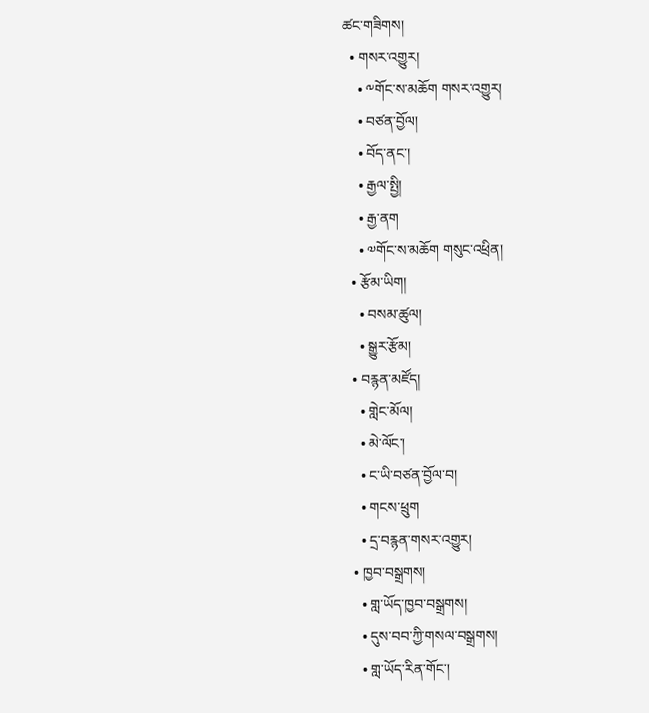ཚང་གཟིགས།
  • གསར་འགྱུར།
    • ༸གོང་ས་མཆོག གསར་འགྱུར།
    • བཙན་བྱོལ།
    • བོད་ནང་།
    • རྒྱལ་སྤྱི།
    • རྒྱ་ནག
    • ༧གོང་ས་མཆོག གསུང་འཕྲིན།
  • རྩོམ་ཡིག།
    • བསམ་ཚུལ།
    • སྒྱུར་རྩོམ།
  • བརྙན་མཛོད།
    • གླེང་མོལ།
    • མེ་ལོང་།
    • ང་ཡི་བཙན་བྱོལ་བ།
    • གངས་ཕྲུག
    • དྲ་བརྙན་གསར་འགྱུར།
  • ཁྱབ་བསྒྲགས།
    • གླ་ཡོད་ཁྱབ་བསྒྲགས།
    • དུས་བབ་ཀྱི་གསལ་བསྒྲགས།
    • གླ་ཡོད་རིན་གོང་།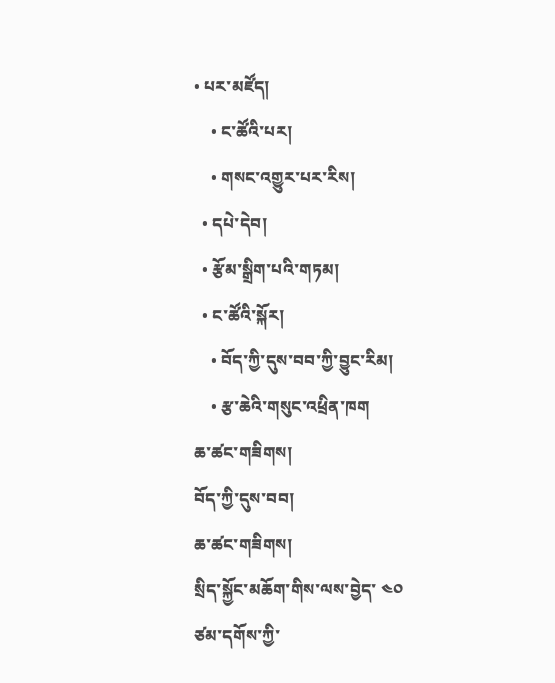• པར་མཛོད།
    • ང་ཚོའི་པར།
    • གསང་འགྱུར་པར་རིས།
  • དཔེ་དེབ།
  • རྩོམ་སྒྲིག་པའི་གཏམ།
  • ང་ཚོའི་སྐོར།
    • བོད་ཀྱི་དུས་བབ་ཀྱི་བྱུང་རིམ།
    • རྩ་ཆེའི་གསུང་འཕྲིན་ཁག
ཆ་ཚང་གཟིགས།
བོད་ཀྱི་དུས་བབ།
ཆ་ཚང་གཟིགས།
སྲིད་སྐྱོང་མཆོག་གིས་ལས་བྱེད་ ༤༠ ཙམ་དགོས་ཀྱི་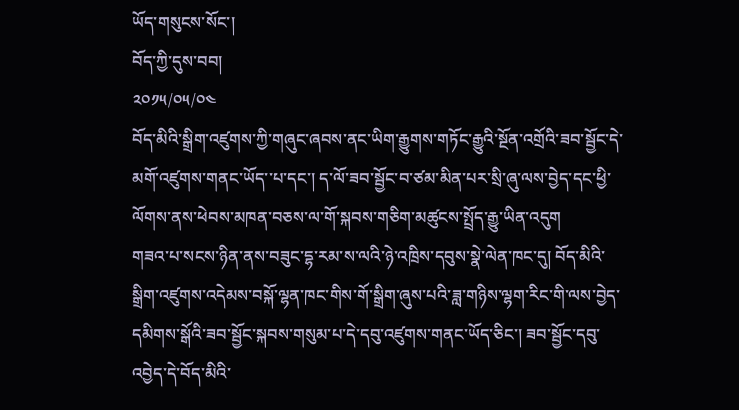ཡོད་གསུངས་སོང་།
བོད་ཀྱི་དུས་བབ།
༢༠༡༥/༠༥/༠༤
བོད་མིའི་སྒྲིག་འཛུགས་ཀྱི་གཞུང་ཞབས་ནང་ཡིག་རྒྱུགས་གཏོང་རྒྱུའི་སྔོན་འགྲོའི་ཟབ་སྦྱོང་དེ་མགོ་འཛུགས་གནང་ཡོད་་པ་དང་། ད་ལོ་ཟབ་སྦྱོང་བ་ཙམ་མིན་པར་སྲི་ཞུ་ལས་བྱེད་དང་ཕྱི་ལོགས་ནས་ཕེབས་མཁན་བཅས་ལ་གོ་སྐབས་གཅིག་མཚུངས་སྤྲོད་རྒྱུ་ཡིན་འདུག
གཟའ་པ་སངས་ཉིན་ནས་བཟུང་དྷ་རམ་ས་ལའི་ཉེ་འཁྲིས་དབུས་སྣེ་ལེན་ཁང་དུ། བོད་མིའི་སྒྲིག་འཛུགས་འདེམས་བསྐོ་ལྷན་ཁང་གིས་གོ་སྒྲིག་ཞུས་པའི་ཟླ་གཉིས་ལྷག་རིང་གི་ལས་བྱེད་དམིགས་སྒོའི་ཟབ་སྦྱོང་སྐབས་གསུམ་པ་དེ་དབུ་འཛུགས་གནང་ཡོད་ཅིང་། ཟབ་སྦྱོང་དབུ་འབྱེད་དེ་བོད་མིའི་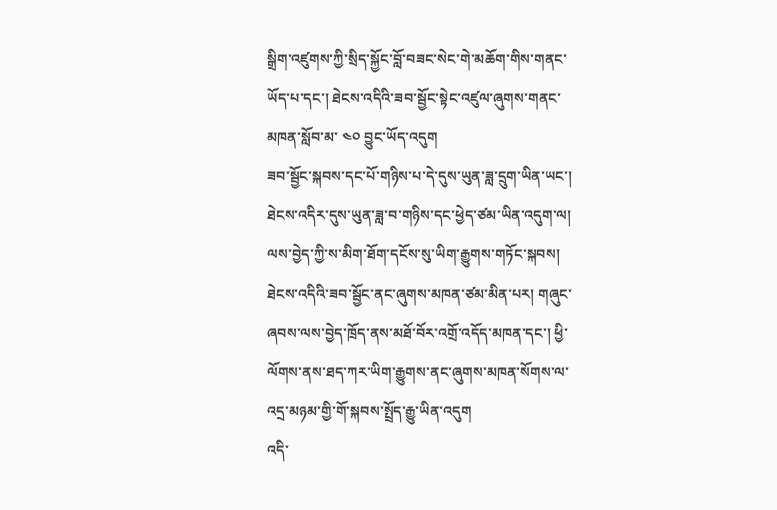སྒྲིག་འཛུགས་ཀྱི་སྲིད་སྐྱོང་བློ་བཟང་སེང་གེ་མཆོག་གིས་གནང་ཡོད་པ་དང་། ཐེངས་འདིའི་ཟབ་སྦྱོང་སྟེང་འཛུལ་ཞུགས་གནང་མཁན་སློབ་མ་ ༤༠ བྱུང་ཡོད་འདུག
ཟབ་སྦྱོང་སྐབས་དང་པོ་གཉིས་པ་དེ་དུས་ཡུན་ཟླ་དྲུག་ཡིན་ཡང་། ཐེངས་འདིར་དུས་ཡུན་ཟླ་བ་གཉིས་དང་ཕྱེད་ཙམ་ཡིན་འདུག་ལ། ལས་བྱེད་ཀྱི་ས་མིག་ཐོག་དངོས་སུ་ཡིག་རྒྱུགས་གཏོང་སྐབས། ཐེངས་འདིའི་ཟབ་སྦྱོང་ནང་ཞུགས་མཁན་ཙམ་མིན་པར། གཞུང་ཞབས་ལས་བྱེད་ཁྲོད་ནས་མཐོ་བོར་འགྲོ་འདོད་མཁན་དང་། ཕྱི་ལོགས་ནས་ཐད་ཀར་ཡིག་རྒྱུགས་ནང་ཞུགས་མཁན་སོགས་ལ་འདྲ་མཉམ་གྱི་གོ་སྐབས་སྤྲོད་རྒྱུ་ཡིན་འདུག
འདི་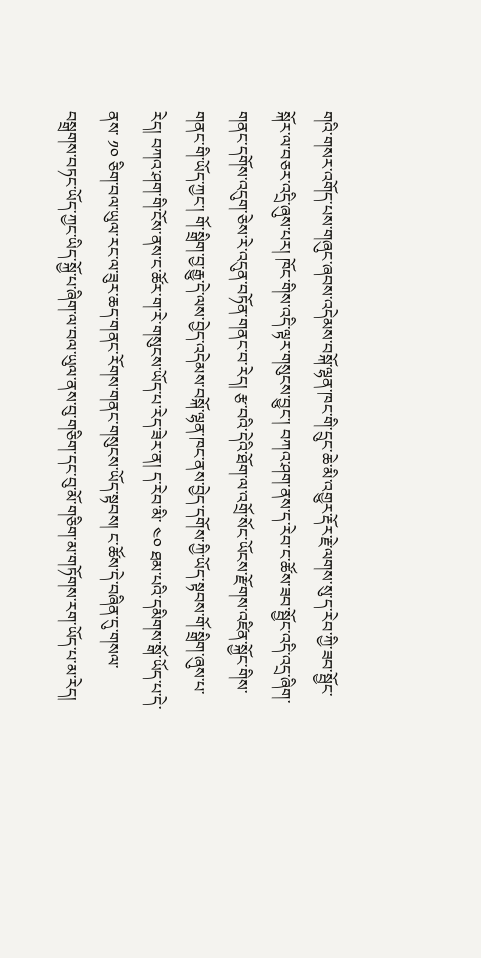གའི་གསར་འགོད་པས་གཞུང་ཞབས་འདེམས་བསྐོ་ལྷན་ཁང་གི་དྲུང་ཆེ་མི་འགྱུར་རྡོར་རྗེ་ལགས་སུ་ད་རེབ་ཀྱི་ཟབ་སྦྱོང་སྐོར་ལ་བཅར་འདྲི་ཞུས་པར། ཁོང་གིས་འདི་ལྟར་གསུངས་བྱུང་། བཀའ་ཤག་ནས་ད་རེབ་ང་ཚོས་ཟབ་སྦྱོང་འདི་འདྲ་ཞིག་གནང་དགོས་འདུག་ཅེས་རེ་འདུན་བཏོན་གནང་བ་རེད། རྩ་བའི་དེའི་ཐོག་ལ་འགྲོ་སོང་ཡོངས་རྫོགས་འཛིན་སྐྱོང་གིས་གནང་གི་ཡོད་ཀྱང་། གོ་སྒྲིག་བྱ་རྒྱུ་དེ་ལས་བྱེད་འདེམས་བསྐོ་ལྷན་ཁང་ནས་བྱེད་དགོས་ཀྱི་ཡོད་སྟབས་གོ་སྒྲིག་ཞུས་པ་རེད། བཀའ་ཤག་གི་ངོས་ནས་ང་ཚོར་ག་རེ་གསུངས་ཡོད་པ་རེད་ཟེར་ན། ད་རེབ་མི་ ༤༠ ཐམ་པའི་དམིགས་སྒོ་ཡོད་པ་དེ་ནས་ ༡༠ ཅིག་བལ་ཡུལ་རང་ལ་ཟུར་ཆད་གནང་རོགས་གནང་གསུངས་ཡོད་སྟབས། ང་ཚོས་དེ་བཞིན་དུ་གསལ་བསྒྲགས་བཏང་ཡོད་ཀྱང་ཡིད་སྐྱོ་པ་ཞིག་ལ་བལ་ཡུལ་ནས་བུ་གཅིག་དང་བུ་མོ་གཅིག་མ་གཏོགས་རག་ཡོད་པ་མ་རེད།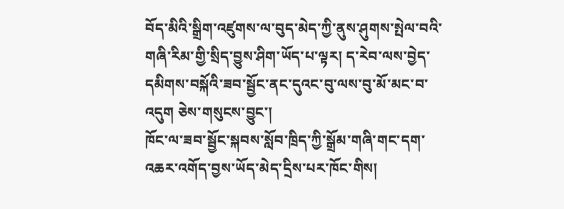བོད་མིའི་སྒྲིག་འཛུགས་ལ་བུད་མེད་ཀྱི་ནུས་ཤུགས་སྤེལ་བའི་གཞི་རིམ་གྱི་སྲིད་བྱུས་ཤིག་ཡོད་པ་ལྟར། ད་རེབ་ལས་བྱེད་དམིགས་བསྐོའི་ཟབ་སྦྱོང་ནང་དུའང་བུ་ལས་བུ་མོ་མང་བ་འདུག ཅེས་གསུངས་བྱུང་།
ཁོང་ལ་ཟབ་སྦྱོང་སྐབས་སློབ་ཁྲིད་ཀྱི་སྒྲོམ་གཞི་གང་དག་འཆར་འགོད་བྱས་ཡོད་མེད་དྲིས་པར་ཁོང་གིས།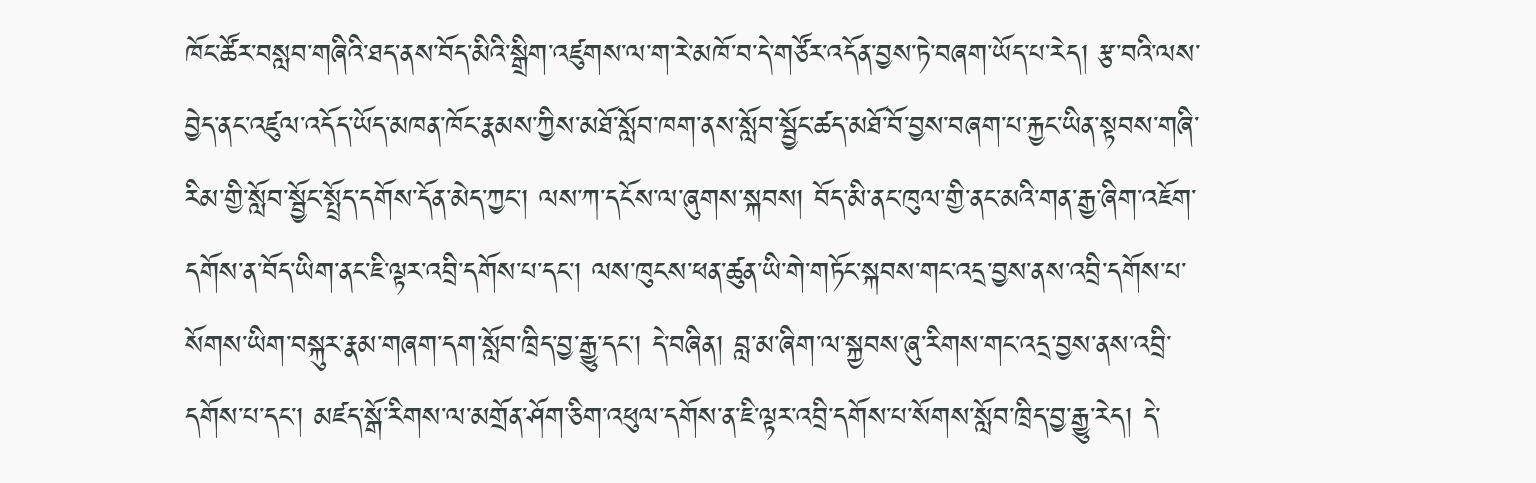ཁོང་ཚོར་བསླབ་གཞིའི་ཐད་ནས་བོད་མིའི་སྒྲིག་འཛུགས་ལ་ག་རེ་མཁོ་བ་དེ་གཙོར་འདོན་བྱས་ཏེ་བཞག་ཡོད་པ་རེད། རྩ་བའི་ལས་བྱེད་ནང་འཛུལ་འདོད་ཡོད་མཁན་ཁོང་རྣམས་ཀྱིས་མཐོ་སློབ་ཁག་ནས་སློབ་སྦྱོང་ཚད་མཐོ་བོ་བྱས་བཞག་པ་རྐྱང་ཡིན་སྟབས་གཞི་རིམ་གྱི་སློབ་སྦྱོང་སྤྲོད་དགོས་དོན་མེད་ཀྱང་། ལས་ཀ་དངོས་ལ་ཞུགས་སྐབས། བོད་མི་ནང་ཁུལ་གྱི་ནང་མའི་གན་རྒྱ་ཞིག་འཇོག་དགོས་ན་བོད་ཡིག་ནང་ཇི་ལྟར་འབྲི་དགོས་པ་དང་། ལས་ཁུངས་ཕན་ཚུན་ཡི་གེ་གཏོང་སྐབས་གང་འདྲ་བྱས་ནས་འབྲི་དགོས་པ་སོགས་ཡིག་བསྐུར་རྣམ་གཞག་དག་སློབ་ཁྲིད་བྱ་རྒྱུ་དང་། དེ་བཞིན། བླ་མ་ཞིག་ལ་སྐྱབས་ཞུ་རིགས་གང་འདྲ་བྱས་ནས་འབྲི་དགོས་པ་དང་། མཛད་སྒོ་རིགས་ལ་མགྲོན་ཤོག་ཅིག་འཕུལ་དགོས་ན་ཇི་ལྟར་འབྲི་དགོས་པ་སོགས་སློབ་ཁྲིད་བྱ་རྒྱུ་རེད། དེ་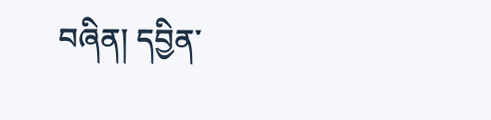བཞིན། དབྱིན་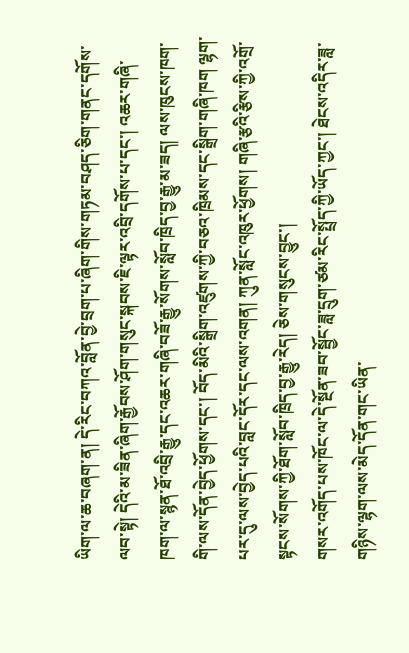ཡིག་ལ་ཆ་བཞག་ན། དེ་རིང་བཀའ་བློན་བྱེ་བྲག་པ་ཞིག་གིས་གཏམ་བཤད་ཅིག་གནང་དགོས་ལབ་སྟེ། དེའི་མ་ཟིན་ཞིག་རྒྱོབས་ཤོག་གསུང་སྐབས་ཇི་ལྟར་འབྲི་དགོས་པ་དང་། འཆར་གཞི་ཁག་ལ་སྙན་ཐོ་འབྲི་རྒྱུ་དང་འཆར་གཞི་བཟོ་རྒྱུ་སོགས་སློབ་ཁྲིད་བྱ་རྒྱུ་མ་ཟད། ལས་ཁུངས་ཁག་གི་ལས་དོན་བྱེད་ཕྱོགས་དང་། བོད་མིའི་སྒྲིག་འཛུགས་ཀྱི་བཅའ་ཁྲིམས་དང་སྒྲིག་གཞི་ཁག ལྷག་པར་དུ་ལས་བྱེད་པའི་བླང་དོར་དང་ལས་འགན། ཀུན་སློང་འཁུར་ཕྱོགས། གཞི་རྩའི་རྩིས་ཀྱི་འགྲོ་སྟངས་སོགས་ཀྱི་ཐོག་སློབ་ཁྲིད་བྱ་རྒྱུ་རེད། ཅེས་གསུངས་བྱུང་།
གསར་འགོད་པས་ཁོང་ལ་དེ་སྔོན་ཟབ་སྦྱོང་ཟླ་དྲུག་ཙམ་རིང་སྤྲོད་ཀྱི་ཡོད་ཀྱང་། ཐེངས་འདིར་ཟླ་གཉིས་ལྷག་ལས་མེད་དོན་གང་ཡིན་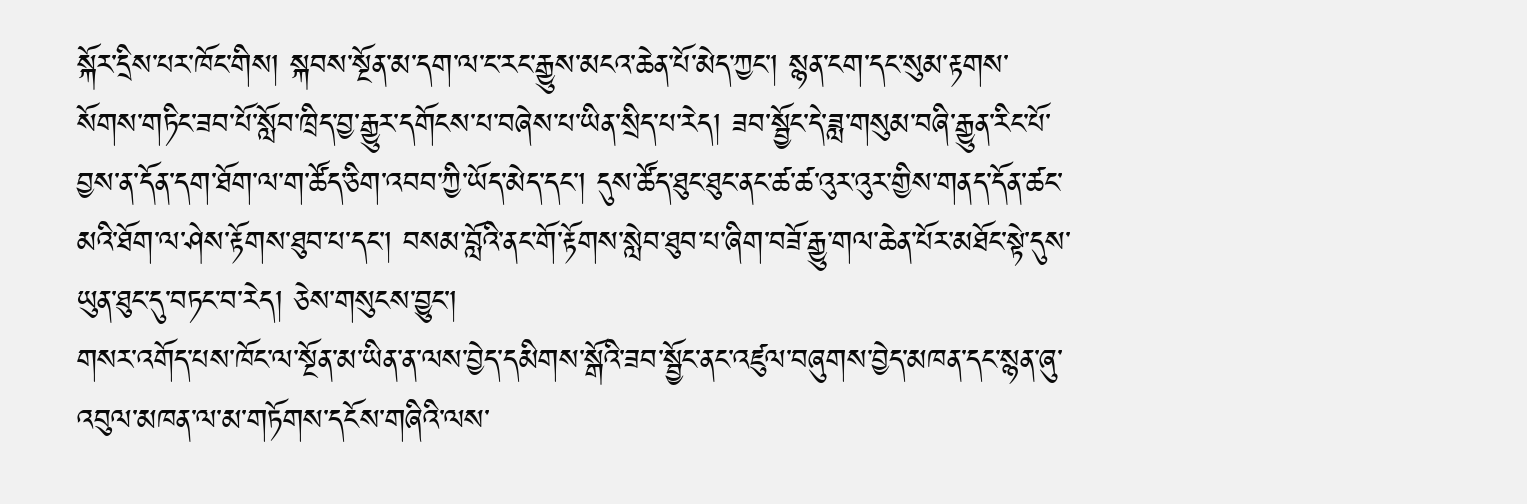སྐོར་དྲིས་པར་ཁོང་གིས། སྐབས་སྔོན་མ་དག་ལ་ང་རང་རྒྱུས་མངའ་ཆེན་པོ་མེད་ཀྱང་། སྙན་ངག་དང་སུམ་རྟགས་སོགས་གཏིང་ཟབ་པོ་སློབ་ཁྲིད་བྱ་རྒྱུར་དགོངས་པ་བཞེས་པ་ཡིན་སྲིད་པ་རེད། ཟབ་སྦྱོང་དེ་ཟླ་གསུམ་བཞི་རྒྱུན་རིང་པོ་བྱས་ན་དོན་དག་ཐོག་ལ་ག་ཚོད་ཅིག་འབབ་ཀྱི་ཡོད་མེད་དང་། དུས་ཚོད་ཐུང་ཐུང་ནང་ཚ་ཚ་འུར་འུར་གྱིས་གནད་དོན་ཚང་མའི་ཐོག་ལ་ཤེས་རྟོགས་ཐུབ་པ་དང་། བསམ་བློའི་ནང་གོ་རྟོགས་སླེབ་ཐུབ་པ་ཞིག་བཟོ་རྒྱུ་གལ་ཆེན་པོར་མཐོང་སྟེ་དུས་ཡུན་ཐུང་དུ་བཏང་བ་རེད། ཅེས་གསུངས་བྱུང་།
གསར་འགོད་པས་ཁོང་ལ་སྔོན་མ་ཡིན་ན་ལས་བྱེད་དམིགས་སྒོའི་ཟབ་སྦྱོང་ནང་འཛུལ་བཞུགས་བྱེད་མཁན་དང་སྙན་ཞུ་འབུལ་མཁན་ལ་མ་གཏོགས་དངོས་གཞིའི་ལས་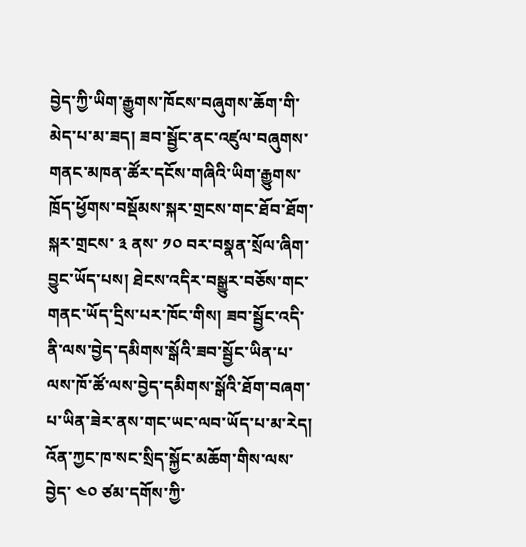བྱེད་ཀྱི་ཡིག་རྒྱུགས་ཁོངས་བཞུགས་ཆོག་གི་མེད་པ་མ་ཟད། ཟབ་སྦྱོང་ནང་འཛུལ་བཞུགས་གནང་མཁན་ཚོར་དངོས་གཞིའི་ཡིག་རྒྱུགས་ཁྲོད་ཕྱོགས་བསྡོམས་སྐར་གྲངས་གང་ཐོབ་ཐོག་སྐར་གྲངས་ ༣ ནས་ ༡༠ བར་བསྣན་སྲོལ་ཞིག་བྱུང་ཡོད་པས། ཐེངས་འདིར་བསྒྱུར་བཅོས་གང་གནང་ཡོད་དྲིས་པར་ཁོང་གིས། ཟབ་སྦྱོང་འདི་ནི་ལས་བྱེད་དམིགས་སྒོའི་ཟབ་སྦྱོང་ཡིན་པ་ལས་ཁོ་ཚོ་ལས་བྱེད་དམིགས་སྒོའི་ཐོག་བཞག་པ་ཡིན་ཟེར་ནས་གང་ཡང་ལབ་ཡོད་པ་མ་རེད། འོན་ཀྱང་ཁ་སང་སྲིད་སྐྱོང་མཆོག་གིས་ལས་བྱེད་ ༤༠ ཙམ་དགོས་ཀྱི་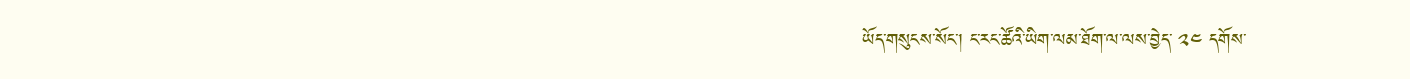ཡོད་གསུངས་སོང་། ང་རང་ཚོའི་ཡིག་ལམ་ཐོག་ལ་ལས་བྱེད་ ༢༤ དགོས་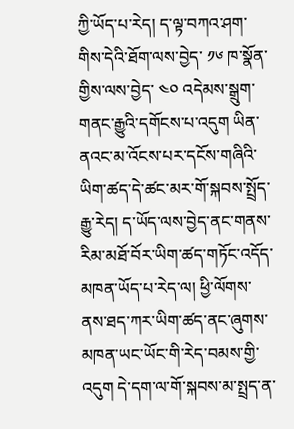ཀྱི་ཡོད་པ་རེད། ད་ལྟ་བཀའ་ཤག་གིས་དེའི་ཐོག་ལས་བྱེད་ ༡༦ ཁ་སྣོན་གྱིས་ལས་བྱེད་ ༤༠ འདེམས་སྒྲུག་གནང་རྒྱུའི་དགོངས་པ་འདུག ཡིན་ནའང་མ་འོངས་པར་དངོས་གཞིའི་ཡིག་ཚད་དེ་ཚང་མར་གོ་སྐབས་སྤྲོད་རྒྱུ་རེད། ད་ཡོད་ལས་བྱེད་ནང་གནས་རིམ་མཐོ་བོར་ཡིག་ཚད་གཏོང་འདོད་མཁན་ཡོད་པ་རེད་ལ། ཕྱི་ལོགས་ནས་ཐད་ཀར་ཡིག་ཚད་ནང་ཞུགས་མཁན་ཡང་ཡོང་གི་རེད་བམས་གྱི་འདུག དེ་དག་ལ་གོ་སྐབས་མ་སྤྲད་ན་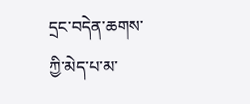དྲང་བདེན་ཆགས་ཀྱི་མེད་པ་མ་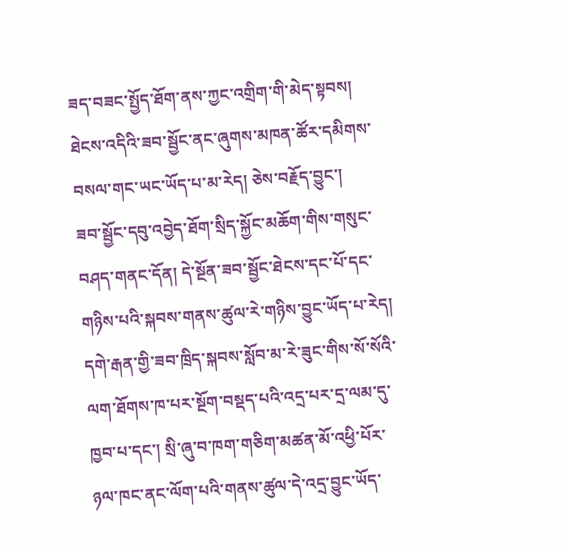ཟད་བཟང་སྤྱོད་ཐོག་ནས་ཀྱང་འགྲིག་གི་མེད་སྟབས། ཐེངས་འདིའི་ཟབ་སྦྱོང་ནང་ཞུགས་མཁན་ཚོར་དམིགས་བསལ་གང་ཡང་ཡོད་པ་མ་རེད། ཅེས་བརྗོད་བྱུང་།
ཟབ་སྦྱོང་དབུ་འབྱེད་ཐོག་སྲིད་སྐྱོང་མཆོག་གིས་གསུང་བཤད་གནང་དོན། དེ་སྔོན་ཟབ་སྦྱོང་ཐེངས་དང་པོ་དང་གཉིས་པའི་སྐབས་གནས་ཚུལ་རེ་གཉིས་བྱུང་ཡོད་པ་རེད། དགེ་རྒན་གྱི་ཟབ་ཁྲིད་སྐབས་སློབ་མ་རེ་ཟུང་གིས་སོ་སོའི་ལག་ཐོགས་ཁ་པར་སྔོག་བསྡད་པའི་འདྲ་པར་དྲ་ལམ་དུ་ཁྱབ་པ་དང་། སྲི་ཞུ་བ་ཁག་གཅིག་མཚན་མོ་འཕྱི་པོར་ཉལ་ཁང་ནང་ལོག་པའི་གནས་ཚུལ་དེ་འདྲ་བྱུང་ཡོད་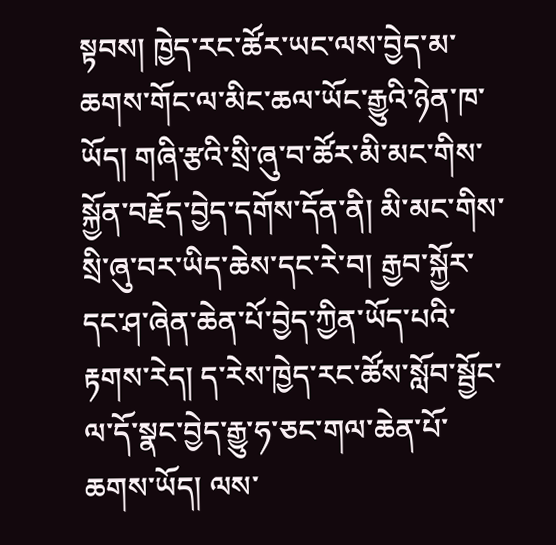སྟབས། ཁྱེད་རང་ཚོར་ཡང་ལས་བྱེད་མ་ཆགས་གོང་ལ་མིང་ཆལ་ཡོང་རྒྱུའི་ཉེན་ཁ་ཡོད། གཞི་རྩའི་སྲི་ཞུ་བ་ཚོར་མི་མང་གིས་སྐྱོན་བརྗོད་བྱེད་དགོས་དོན་ནི། མི་མང་གིས་སྲི་ཞུ་བར་ཡིད་ཆེས་དང་རེ་བ། རྒྱབ་སྐྱོར་དང་ཤ་ཞེན་ཆེན་པོ་བྱེད་ཀྱིན་ཡོད་པའི་རྟགས་རེད། ད་རེས་ཁྱེད་རང་ཚོས་སློབ་སྦྱོང་ལ་དོ་སྣང་བྱེད་རྒྱུ་ཧ་ཅང་གལ་ཆེན་པོ་ཆགས་ཡོད། ལས་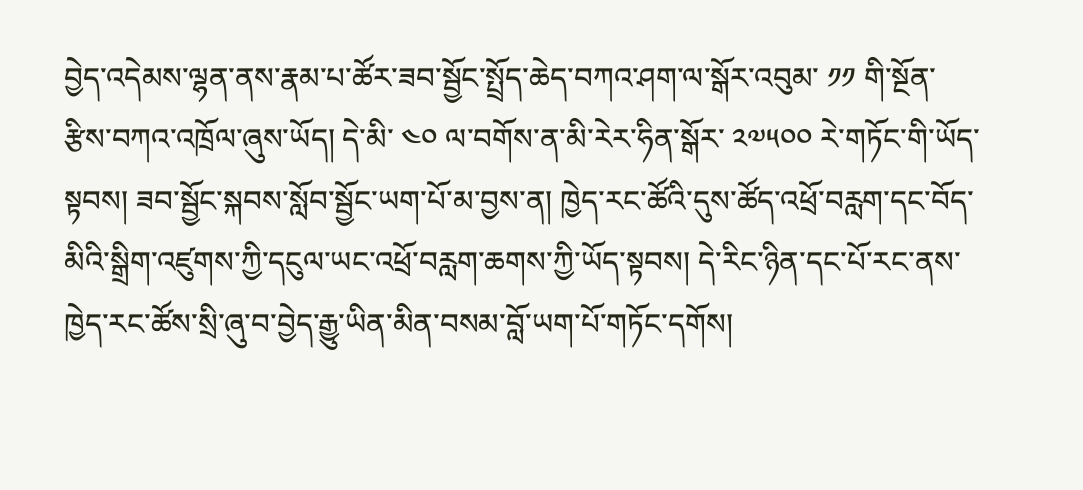བྱེད་འདེམས་ལྷན་ནས་རྣམ་པ་ཚོར་ཟབ་སྦྱོང་སྤྲོད་ཆེད་བཀའ་ཤག་ལ་སྒོར་འབུམ་ ༡༡ གི་སྔོན་རྩིས་བཀའ་འཁྲོལ་ཞུས་ཡོད། དེ་མི་ ༤༠ ལ་བགོས་ན་མི་རེར་ཧིན་སྒོར་ ༢༧༥༠༠ རེ་གཏོང་གི་ཡོད་སྟབས། ཟབ་སྦྱོང་སྐབས་སློབ་སྦྱོང་ཡག་པོ་མ་བྱས་ན། ཁྱེད་རང་ཚོའི་དུས་ཚོད་འཕྲོ་བརླག་དང་བོད་མིའི་སྒྲིག་འཛུགས་ཀྱི་དངུལ་ཡང་འཕྲོ་བརླག་ཆགས་ཀྱི་ཡོད་སྟབས། དེ་རིང་ཉིན་དང་པོ་རང་ནས་ཁྱེད་རང་ཚོས་སྲི་ཞུ་བ་བྱེད་རྒྱུ་ཡིན་མིན་བསམ་བློ་ཡག་པོ་གཏོང་དགོས།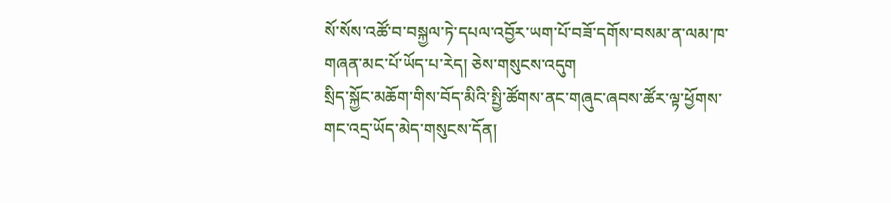སོ་སོས་འཚོ་བ་བསྐྱལ་ཏེ་དཔལ་འབྱོར་ཡག་པོ་བཟོ་དགོས་བསམ་ན་ལམ་ཁ་གཞན་མང་པོ་ཡོད་པ་རེད། ཅེས་གསུངས་འདུག
སྲིད་སྐྱོང་མཆོག་གིས་བོད་མིའི་སྤྱི་ཚོགས་ནང་གཞུང་ཞབས་ཚོར་ལྟ་ཕྱོགས་གང་འདྲ་ཡོད་མེད་གསུངས་དོན།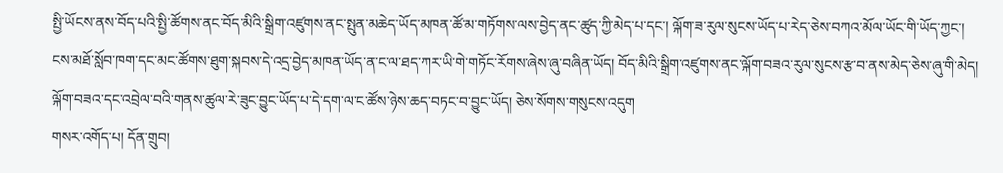སྤྱི་ཡོངས་ནས་བོད་པའི་སྤྱི་ཚོགས་ནང་བོད་མིའི་སྒྲིག་འཛུགས་ནང་སྤུན་མཆེད་ཡོད་མཁན་ཚོ་མ་གཏོགས་ལས་བྱེད་ནང་ཚུད་ཀྱི་མེད་པ་དང་། ལྐོག་ཟ་རུལ་སུངས་ཡོད་པ་རེད་ཅེས་བཀའ་མོལ་ཡོང་གི་ཡོད་ཀྱང་། ངས་མཐོ་སློབ་ཁག་དང་མང་ཚོགས་ཐུག་སྐབས་དེ་འདྲ་བྱེད་མཁན་ཡོད་ན་ང་ལ་ཐད་ཀར་ཡི་གེ་གཏོང་རོགས་ཞེས་ཞུ་བཞིན་ཡོད། བོད་མིའི་སྒྲིག་འཛུགས་ནང་ལྐོག་བཟའ་རུལ་སུངས་རྩ་བ་ནས་མེད་ཅེས་ཞུ་གི་མེད། ལྐོག་བཟའ་དང་འབྲེལ་བའི་གནས་ཚུལ་རེ་ཟུང་བྱུང་ཡོད་པ་དེ་དག་ལ་ང་ཚོས་ཉེས་ཆད་བཏང་བ་བྱུང་ཡོད། ཅེས་སོགས་གསུངས་འདུག
གསར་འགོད་པ། དོན་གྲུབ།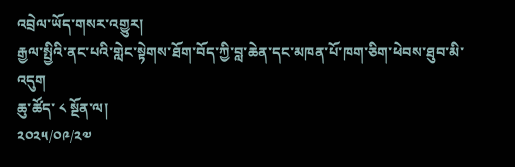འབྲེལ་ཡོད་གསར་འགྱུར།
རྒྱལ་སྤྱིའི་ནང་པའི་གླེང་སྟེགས་ཐོག་བོད་ཀྱི་བླ་ཆེན་དང་མཁན་པོ་ཁག་ཅིག་ཕེབས་ཐུབ་མི་འདུག
ཆུ་ཚོད་ ༨ སྔོན་ལ།
༢༠༢༥/༠༩/༢༧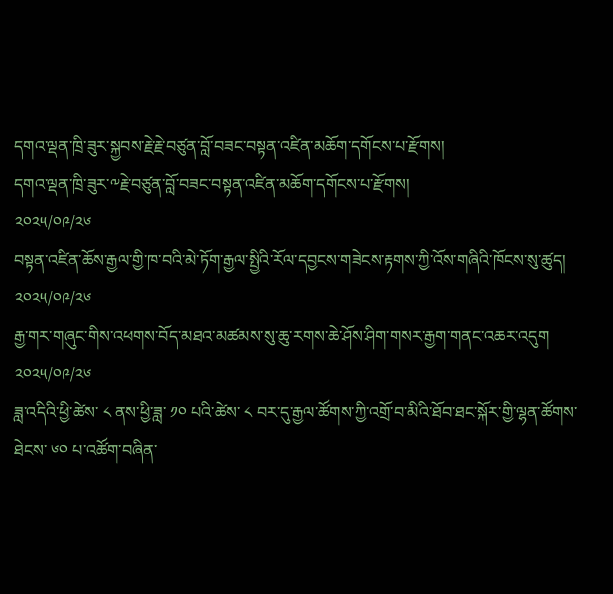དགའ་ལྡན་ཁྲི་ཟུར་སྐྱབས་རྗེ་རྗེ་བཙུན་བློ་བཟང་བསྟན་འཛིན་མཆོག་དགོངས་པ་རྫོགས།
དགའ་ལྡན་ཁྲི་ཟུར་༸རྗེ་བཙུན་བློ་བཟང་བསྟན་འཛིན་མཆོག་དགོངས་པ་རྫོགས།
༢༠༢༥/༠༩/༢༦
བསྟན་འཛིན་ཆོས་རྒྱལ་གྱི་ཁ་བའི་མེ་ཏོག་རྒྱལ་སྤྱིའི་རོལ་དབྱངས་གཟེངས་རྟགས་ཀྱི་འོས་གཞིའི་ཁོངས་སུ་ཚུད།
༢༠༢༥/༠༩/༢༦
རྒྱ་གར་གཞུང་གིས་འཕགས་བོད་མཐའ་མཚམས་སུ་ཆུ་རགས་ཆེ་ཤོས་ཤིག་གསར་རྒྱག་གནང་འཆར་འདུག
༢༠༢༥/༠༩/༢༦
ཟླ་འདིའི་ཕྱི་ཚེས་ ༨ ནས་ཕྱི་ཟླ་ ༡༠ པའི་ཚེས་ ༨ བར་དུ་རྒྱལ་ཚོགས་ཀྱི་འགྲོ་བ་མིའི་ཐོབ་ཐང་སྐོར་གྱི་ལྷན་ཚོགས་ཐེངས་ ༦༠ པ་འཚོག་བཞིན་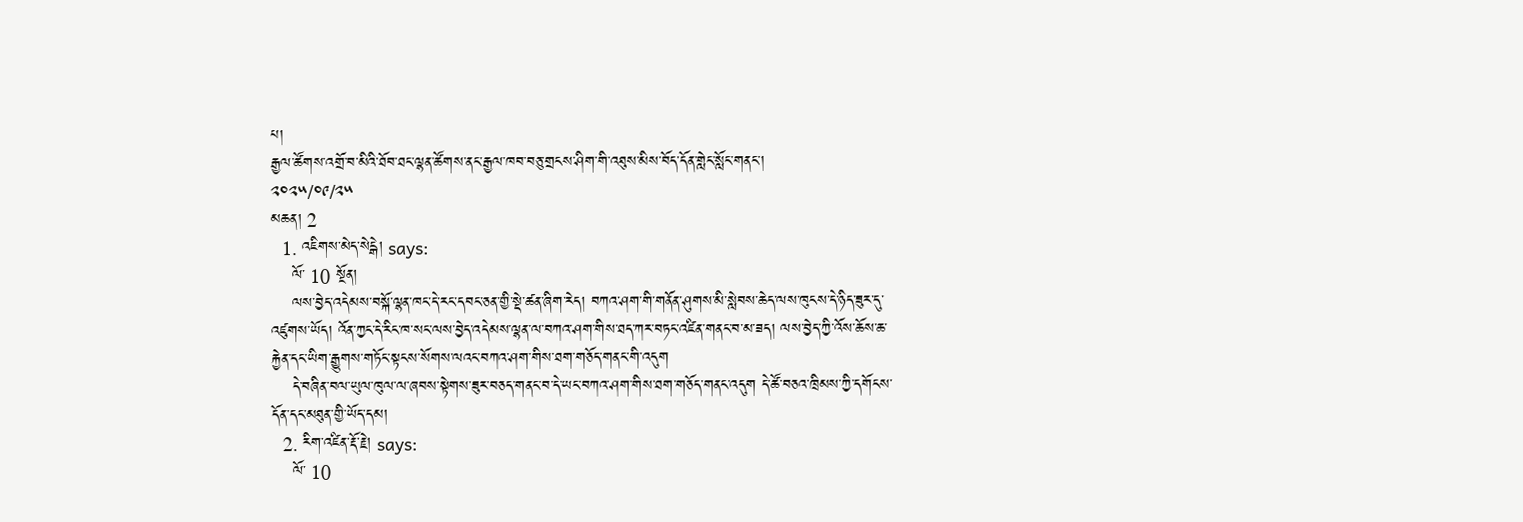པ།
རྒྱལ་ཚོགས་འགྲོ་བ་མིའི་ཐོབ་ཐང་ལྷན་ཚོགས་ནང་རྒྱལ་ཁབ་བཅུ་གྲངས་ཤིག་གི་འཐུས་མིས་བོད་དོན་གླེང་སློང་གནང་།
༢༠༢༥/༠༩/༢༥
མཆན། 2
  1. འཇིགས་མེད་སེངྒེ། says:
    ལོ་ 10 སྔོན།
    ལས་བྱེད་འདེམས་བསྐོ་ལྷན་ཁང་དེ་རང་དབང་ཅན་གྱི་སྡེ་ཚན་ཞིག་རེད། བཀའ་ཤག་གི་གནོན་ཤུགས་མི་སླེབས་ཆེད་ལས་ཁུངས་དེ་ཉིད་ཟུར་དུ་འཛུགས་ཡོད། འོན་ཀྱང་དེ་རིང་ཁ་སང་ལས་བྱེད་འདེམས་ལྷན་ལ་བཀའ་ཤག་གིས་ཐད་ཀར་བཏང་འཛིན་གནང་བ་མ་ཟད། ལས་བྱེད་ཀྱི་འོས་ཆོས་ཆ་རྐྱེན་དང་ཡིག་རྒྱུགས་གཏོང་སྟངས་སོགས་ལའང་བཀའ་ཤག་གིས་ཐག་གཅོད་གནང་གི་འདུག
    དེ་བཞིན་བལ་ཡུལ་ཁུལ་ལ་ཞབས་སྟེགས་ཟུར་བཅད་གནང་བ་དེ་ཡང་བཀའ་ཤག་གིས་ཐག་གཅོད་གནང་འདུག དེ་ཚོ་བཅའ་ཁྲིམས་ཀྱི་དགོངས་དོན་དང་མཐུན་གྱི་ཡོད་དམ།
  2. རིག་འཛིན་རྡོ་རྗེ། says:
    ལོ་ 10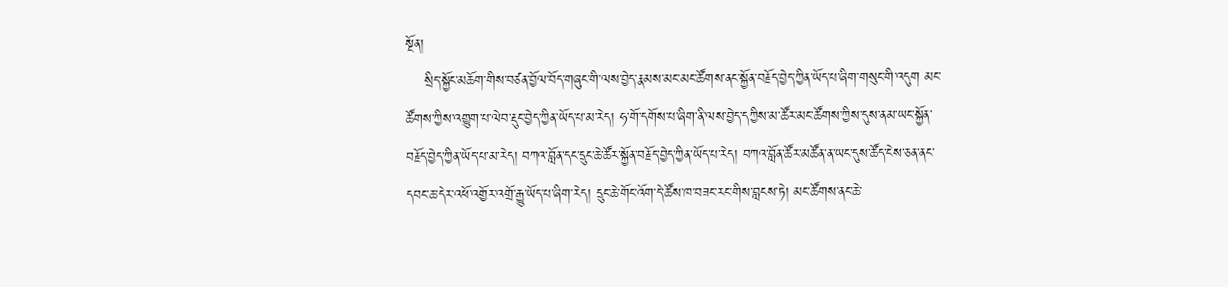སྔོན།
    སྲིད་སྐྱོང་མཆོག་གིས་བཙན་བྱོལ་བོད་གཞུང་གི་ལས་བྱེད་རྣམས་མང་མང་ཚོགས་ནང་སྐྱོན་བརྗོད་བྱེད་ཀྱིན་ཡོད་པ་ཞིག་གསུང་གི་འདུག མང་ཚོགས་ཀྱིས་འགྱུག་པ་ལེབ་རྡུང་བྱེད་ཀྱིན་ཡོད་པ་མ་རེད། ཧ་གོ་དགོས་པ་ཞིག་ནི་ལས་བྱེད་དཀྱིས་མ་ཚོར་མང་ཚོགས་ཀྱིས་དུས་ནམ་ཡང་སྐྱོན་བརྗོད་བྱེད་ཀྱིན་ཡོད་པ་མ་རེད། བཀའ་བློན་དང་དྲུང་ཆེ་ཚོར་སྐྱོན་བརྗོད་བྱེད་ཀྱིན་ཡོད་པ་རེད། བཀའ་བློན་ཚོར་མཚོན་ན་ཡང་དུས་ཚོད་ངེས་ཅན་ནང་དབང་ཆ་དེར་འཕོ་འགྱོར་འགྲོ་རྒྱུ་ཡོད་པ་ཞིག་རེད། དྲུང་ཆེ་གོང་འོག་དེ་ཚོས་ཁ་བཟང་རང་གིས་བླངས་ཏེ། མང་ཚོགས་ནང་ཆེ་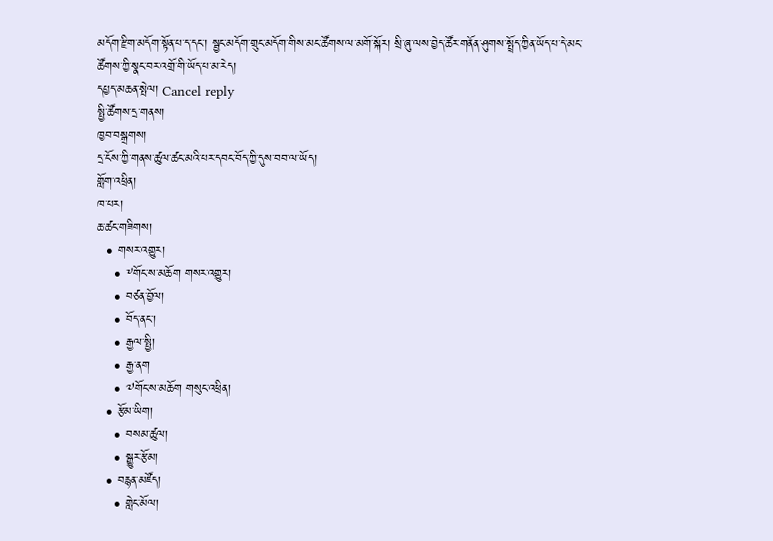མདོག་རྫིག་མདོག་སྟོན་པ་ད་དང་། སྦྱང་མདོག་གྲུང་མདོག་གིས་མང་ཚོགས་ལ་མགོ་སྐོར། སྲི་ཞུ་ལས་བྱེད་ཚོར་གནོན་ཤུགས་སྤྲོད་ཀྱིན་ཡོད་པ་དེ་མང་ཚོགས་ཀྱི་སྣང་བར་འགྲོ་གི་ཡོད་པ་མ་རེད།
དཔྱད་མཆན་སྤེལ། Cancel reply
སྤྱི་ཚོགས་དྲ་གནས།
ཁྱབ་བསྒྲགས།
དྲ་ངོས་ཀྱི་གནས་ཚུལ་ཚང་མའི་པར་དབང་བོད་ཀྱི་དུས་བབ་ལ་ཡོད།
གློག་འཕྲིན།
ཁ་པར།
ཆ་ཚང་གཟིགས།
  • གསར་འགྱུར།
    • ༸གོང་ས་མཆོག གསར་འགྱུར།
    • བཙན་བྱོལ།
    • བོད་ནང་།
    • རྒྱལ་སྤྱི།
    • རྒྱ་ནག
    • ༧གོང་ས་མཆོག གསུང་འཕྲིན།
  • རྩོམ་ཡིག།
    • བསམ་ཚུལ།
    • སྒྱུར་རྩོམ།
  • བརྙན་མཛོད།
    • གླེང་མོལ།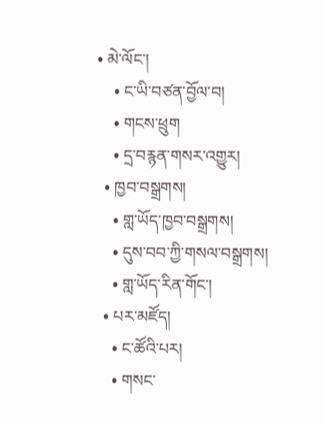• མེ་ལོང་།
    • ང་ཡི་བཙན་བྱོལ་བ།
    • གངས་ཕྲུག
    • དྲ་བརྙན་གསར་འགྱུར།
  • ཁྱབ་བསྒྲགས།
    • གླ་ཡོད་ཁྱབ་བསྒྲགས།
    • དུས་བབ་ཀྱི་གསལ་བསྒྲགས།
    • གླ་ཡོད་རིན་གོང་།
  • པར་མཛོད།
    • ང་ཚོའི་པར།
    • གསང་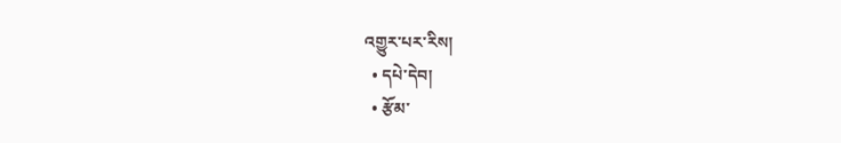འགྱུར་པར་རིས།
  • དཔེ་དེབ།
  • རྩོམ་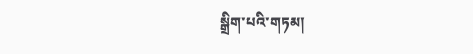སྒྲིག་པའི་གཏམ།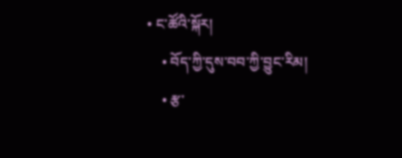• ང་ཚོའི་སྐོར།
    • བོད་ཀྱི་དུས་བབ་ཀྱི་བྱུང་རིམ།
    • རྩ་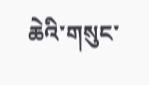ཆེའི་གསུང་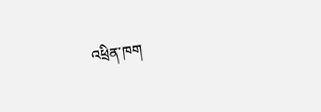འཕྲིན་ཁག